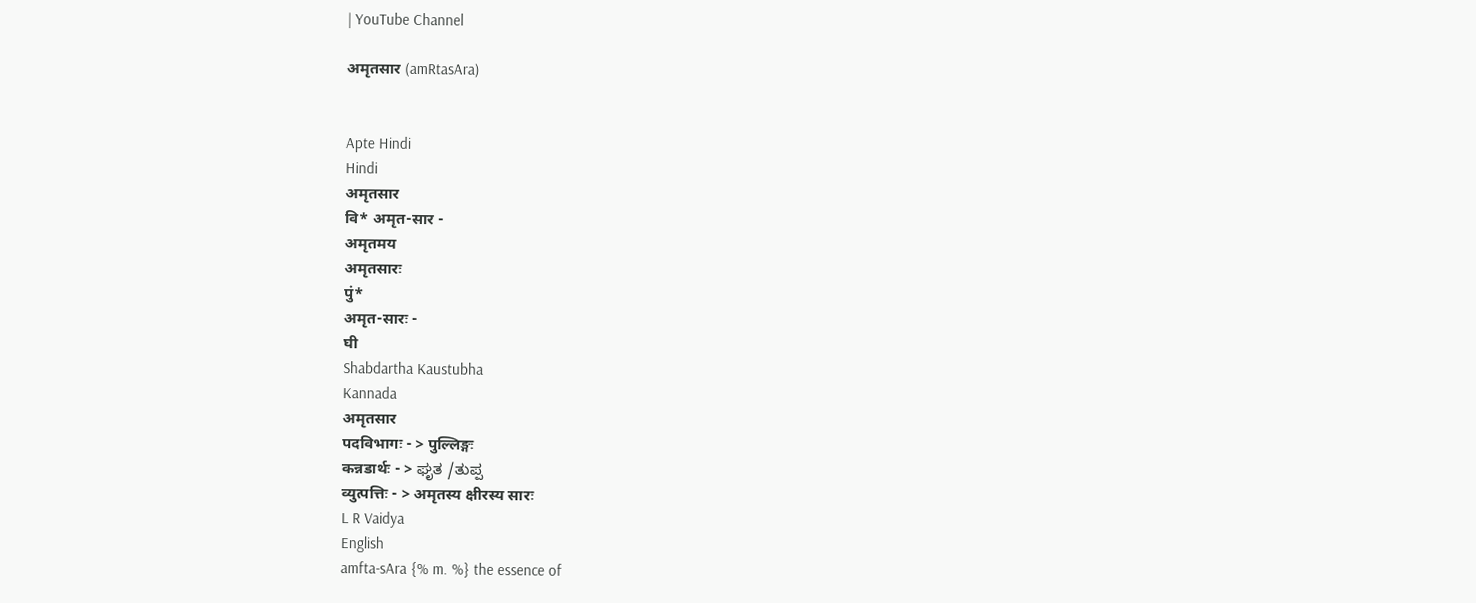| YouTube Channel

अमृतसार (amRtasAra)


Apte Hindi
Hindi
अमृतसार
वि* अमृत-सार -
अमृतमय
अमृतसारः
पुं*
अमृत-सारः -
घी
Shabdartha Kaustubha
Kannada
अमृतसार
पदविभागः - > पुल्लिङ्गः
कन्नडार्थः - > ಘೃತ /ತುಪ್ಪ
व्युत्पत्तिः - > अमृतस्य क्षीरस्य सारः
L R Vaidya
English
amfta-sAra {% m. %} the essence of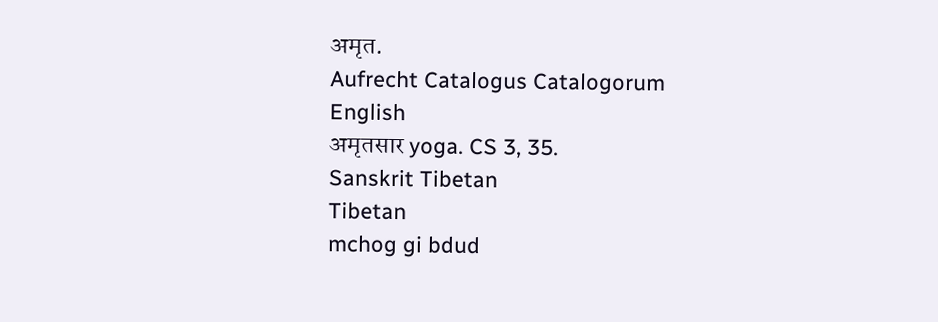अमृत.
Aufrecht Catalogus Catalogorum
English
अमृतसार yoga. CS 3, 35.
Sanskrit Tibetan
Tibetan
mchog gi bdud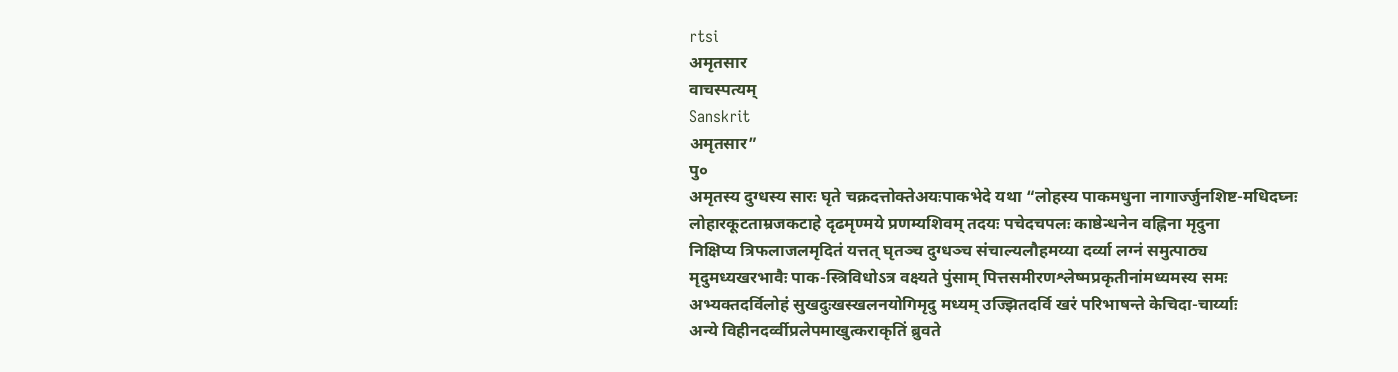rtsi
अमृतसार
वाचस्पत्यम्
Sanskrit
अमृतसार”
पु०
अमृतस्य दुग्धस्य सारः घृते चक्रदत्तोक्तेअयःपाकभेदे यथा “लोहस्य पाकमधुना नागार्ज्जुनशिष्ट-मधिदघ्नः
लोहारकूटताम्रजकटाहे दृढमृण्मये प्रणम्यशिवम् तदयः पचेदचपलः काष्ठेन्धनेन वह्निना मृदुना
निक्षिप्य त्रिफलाजलमृदितं यत्तत् घृतञ्च दुग्धञ्च संचाल्यलौहमय्या दर्व्या लग्नं समुत्पाठ्य
मृदुमध्यखरभावैः पाक-स्त्रिविधोऽत्र वक्ष्यते पुंसाम् पित्तसमीरणश्लेष्मप्रकृतीनांमध्यमस्य समः
अभ्यक्तदर्विलोहं सुखदुःखस्खलनयोगिमृदु मध्यम् उज्झितदर्वि खरं परिभाषन्ते केचिदा-चार्य्याः
अन्ये विहीनदर्व्वीप्रलेपमाखुत्कराकृतिं ब्रुवते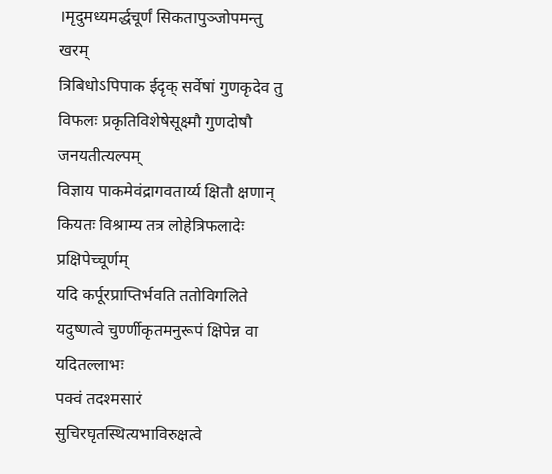।मृदुमध्यमर्द्धचूर्णं सिकतापुञ्जोपमन्तु खरम्
त्रिबिधोऽपिपाक ईदृक् सर्वेषां गुणकृदेव तु विफलः प्रकृतिविशेषेसूक्ष्मौ गुणदोषौ जनयतीत्यल्पम्
विज्ञाय पाकमेवंद्रागवतार्य्य क्षितौ क्षणान् कियतः विश्राम्य तत्र लोहेत्रिफलादेः प्रक्षिपेच्चूर्णम्
यदि कर्पूरप्राप्तिर्भवति ततोविगलिते यदुष्णत्वे चुर्ण्णीकृतमनुरूपं क्षिपेन्न वा यदितल्लाभः
पक्वं तदश्मसारं सुचिरघृतस्थित्यभाविरुक्षत्वे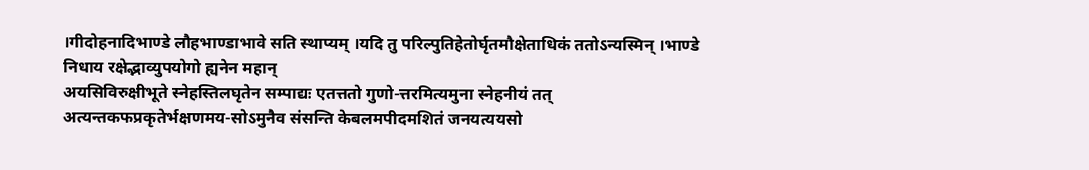।गीदोहनादिभाण्डे लौहभाण्डाभावे सति स्थाप्यम् ।यदि तु परिल्पुतिहेतोर्घृतमौक्षेताधिकं ततोऽन्यस्मिन् ।भाण्डे निधाय रक्षेद्भाव्युपयोगो ह्यनेन महान्
अयसिविरुक्षीभूते स्नेहस्तिलघृतेन सम्पाद्यः एतत्ततो गुणो-त्तरमित्यमुना स्नेहनीयं तत्
अत्यन्तकफप्रकृतेर्भक्षणमय-सोऽमुनैव संसन्ति केबलमपीदमशितं जनयत्ययसो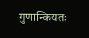गुणान्कियतः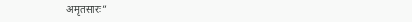अमृतसारः”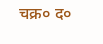चक्र० द०